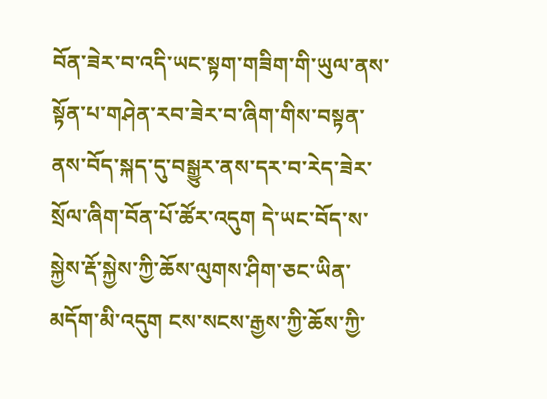བོན་ཟེར་བ་འདི་ཡང་སྟག་གཟིག་གི་ཡུལ་ནས་སྟོན་པ་གཤེན་རབ་ཟེར་བ་ཞིག་གིས་བསྟན་ནས་བོད་སྐད་དུ་བསྒྱུར་ནས་དར་བ་རེད་ཟེར་སྲོལ་ཞིག་བོན་པོ་ཚོར་འདུག དེ་ཡང་བོད་ས་སྐྱེས་རྡོ་སྐྱེས་ཀྱི་ཆོས་ལུགས་ཤིག་ཅང་ཡིན་མདོག་མི་འདུག ངས་སངས་རྒྱས་ཀྱི་ཆོས་ཀྱི་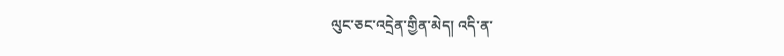ལུང་ཅང་འདྲེན་གྱིན་མེད། འདི་ན་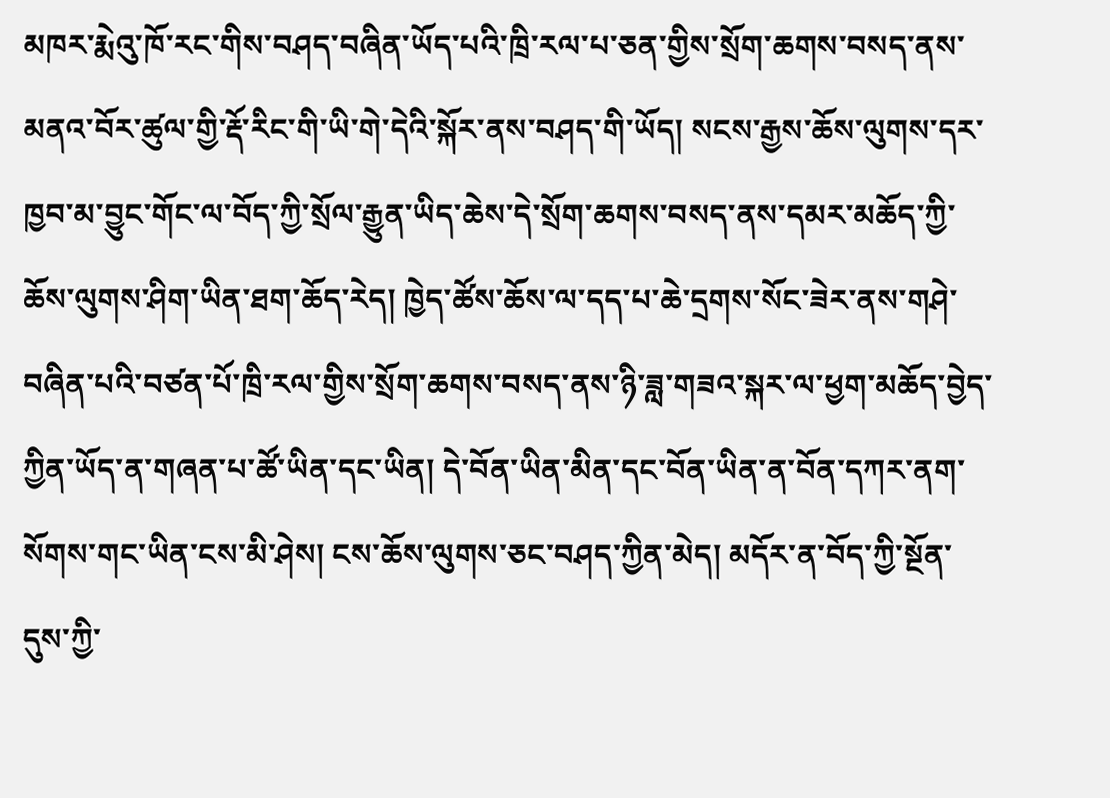མཁར་རྨེའུ་ཁོ་རང་གིས་བཤད་བཞིན་ཡོད་པའི་ཁྲི་རལ་པ་ཅན་གྱིས་སྲོག་ཆགས་བསད་ནས་མནའ་བོར་ཚུལ་གྱི་རྡོ་རིང་གི་ཡི་གེ་དེའི་སྐོར་ནས་བཤད་གི་ཡོད། སངས་རྒྱས་ཆོས་ལུགས་དར་ཁྱབ་མ་བྱུང་གོང་ལ་བོད་ཀྱི་སྲོལ་རྒྱུན་ཡིད་ཆེས་དེ་སྲོག་ཆགས་བསད་ནས་དམར་མཆོད་ཀྱི་ཆོས་ལུགས་ཤིག་ཡིན་ཐག་ཆོད་རེད། ཁྱེད་ཚོས་ཆོས་ལ་དད་པ་ཆེ་དྲགས་སོང་ཟེར་ནས་གཤེ་བཞིན་པའི་བཙན་པོ་ཁྲི་རལ་གྱིས་སྲོག་ཆགས་བསད་ནས་ཉི་ཟླ་གཟའ་སྐར་ལ་ཕྱག་མཆོད་བྱེད་ཀྱིན་ཡོད་ན་གཞན་པ་ཚོ་ཡིན་དང་ཡིན། དེ་བོན་ཡིན་མིན་དང་བོན་ཡིན་ན་བོན་དཀར་ནག་སོགས་གང་ཡིན་ངས་མི་ཤེས། ངས་ཆོས་ལུགས་ཅང་བཤད་ཀྱིན་མེད། མདོར་ན་བོད་ཀྱི་སྔོན་དུས་ཀྱི་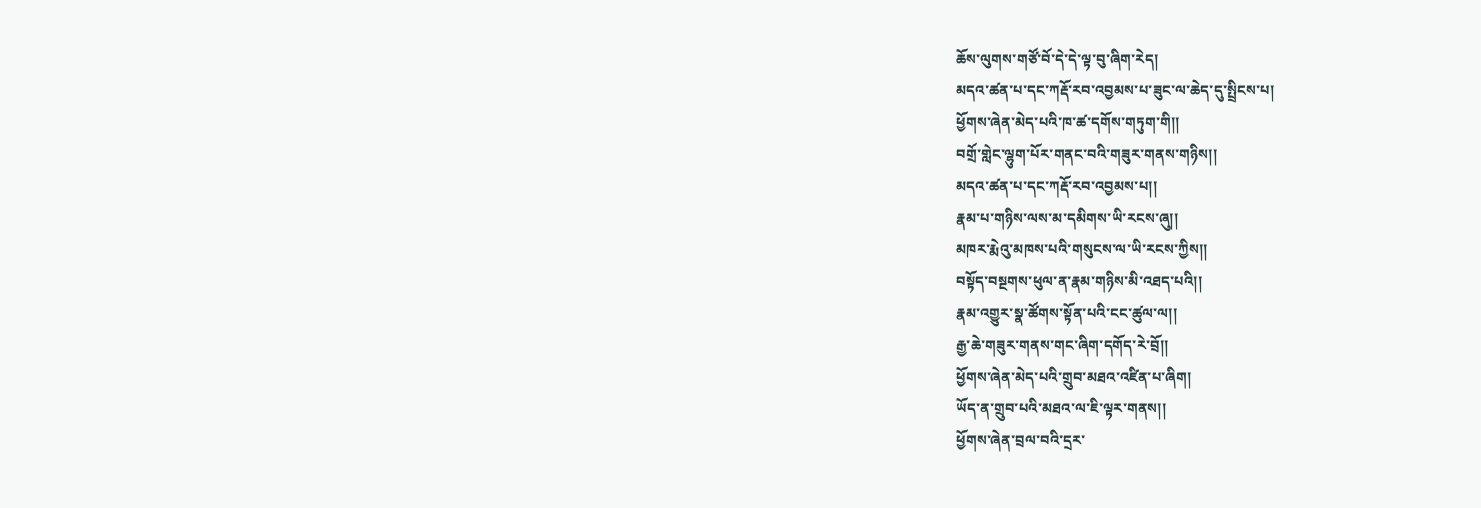ཆོས་ལུགས་གཙོ་བོ་དེ་དེ་ལྟ་བུ་ཞིག་རེད།
མདའ་ཚན་པ་དང་ཀརྡོ་རབ་འབྱམས་པ་ཟུང་ལ་ཆེད་དུ་སྤྲིངས་པ།
ཕྱོགས་ཞེན་མེད་པའི་ཁ་ཚ་དགོས་གཏུག་གི།།
བགྲོ་གླེང་ལྷུག་པོར་གནང་བའི་གཟུར་གནས་གཉིས།།
མདའ་ཚན་པ་དང་ཀརྡོ་རབ་འབྱམས་པ།།
རྣམ་པ་གཉིས་ལས་མ་དམིགས་ཡི་རངས་ཞུ།།
མཁར་རྨེའུ་མཁས་པའི་གསུངས་ལ་ཡི་རངས་ཀྱིས།།
བསྟོད་བསྔགས་ཕུལ་ན་རྣམ་གཉིས་མི་འཐད་པའི།།
རྣམ་འགྱུར་སྣ་ཚོགས་སྟོན་པའི་ངང་ཚུལ་ལ།།
རྒྱ་ཆེ་གཟུར་གནས་གང་ཞིག་དགོད་རེ་བྲོ།།
ཕྱོགས་ཞེན་མེད་པའི་གྲུབ་མཐའ་འཛིན་པ་ཞིག།
ཡོད་ན་གྲུབ་པའི་མཐའ་ལ་ཇི་ལྟར་གནས།།
ཕྱོགས་ཞེན་བྲལ་བའི་དྲར་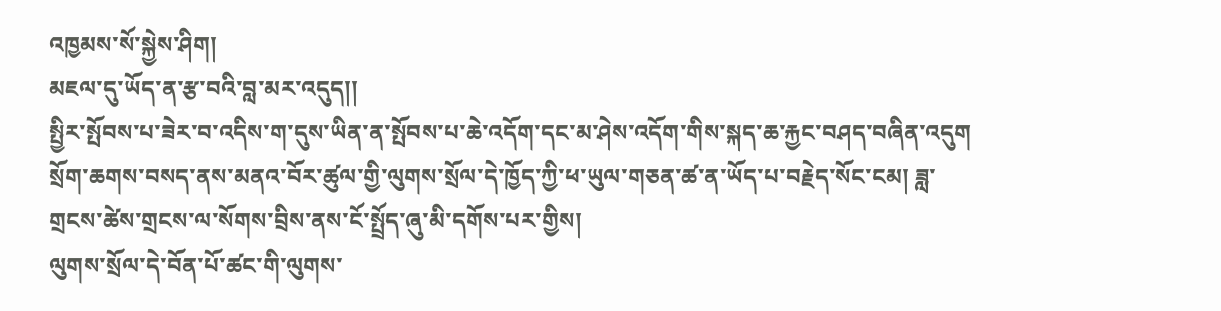འཁྱམས་སོ་སྐྱེས་ཤིག།
མཇལ་དུ་ཡོད་ན་རྩ་བའི་བླ་མར་འདུད།།
སྤྱིར་སྤོབས་པ་ཟེར་བ་འདིས་ག་དུས་ཡིན་ན་སྤོབས་པ་ཆེ་འདོག་དང་མ་ཤེས་འདོག་གིས་སྐད་ཆ་རྐྱང་བཤད་བཞིན་འདུག སྲོག་ཆགས་བསད་ནས་མནའ་བོར་ཚུལ་གྱི་ལུགས་སྲོལ་དེ་ཁྱོད་ཀྱི་ཕ་ཡུལ་གཅན་ཚ་ན་ཡོད་པ་བརྗེད་སོང་ངམ། ཟླ་གྲངས་ཚེས་གྲངས་ལ་སོགས་བྲིས་ནས་ངོ་སྤྲོད་ཞུ་མི་དགོས་པར་གྱིས།
ལུགས་སྲོལ་དེ་བོན་པོ་ཚང་གི་ལུགས་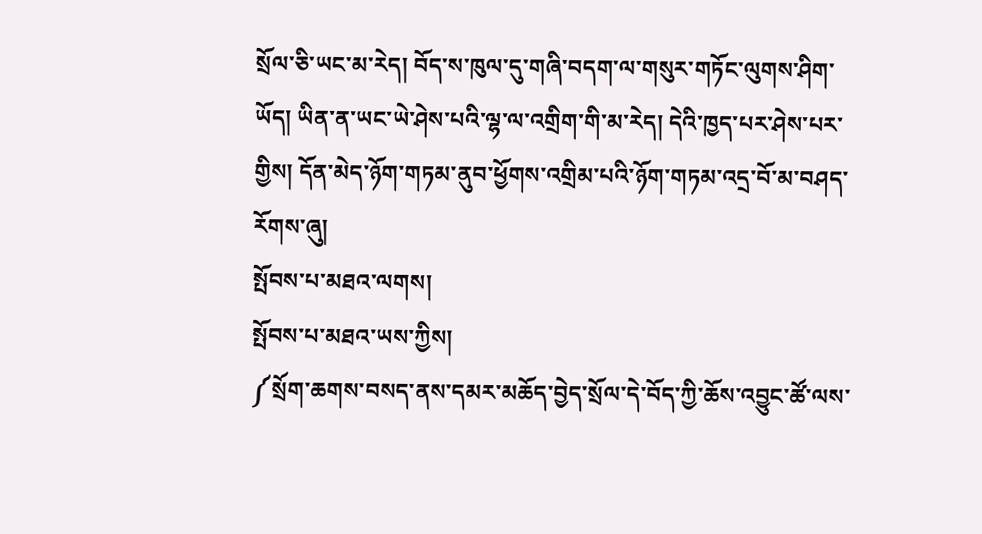སྲོལ་ཅི་ཡང་མ་རེད། བོད་ས་ཁུལ་དུ་གཞི་བདག་ལ་གསུར་གཏོང་ལུགས་ཤིག་ཡོད། ཡིན་ན་ཡང་ཡེ་ཤེས་པའི་ལྷ་ལ་འགྲིག་གི་མ་རེད། དེའི་ཁྱད་པར་ཤེས་པར་གྱིས། དོན་མེད་ཉོག་གཏམ་ནུབ་ཕྱོགས་འགྲིམ་པའི་ཉོག་གཏམ་འདྲ་བོ་མ་བཤད་རོགས་ཞུ།
སྤོབས་པ་མཐའ་ལགས།
སྤོབས་པ་མཐའ་ཡས་ཀྱིས།
༼སྲོག་ཆགས་བསད་ནས་དམར་མཆོད་བྱེད་སྲོལ་དེ་བོད་ཀྱི་ཆོས་འབྱུང་ཚོ་ལས་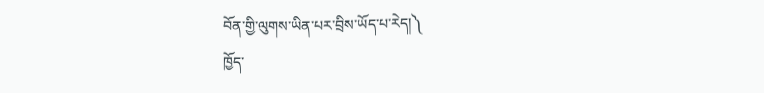བོན་གྱི་ལུགས་ཡིན་པར་བྲིས་ཡོད་པ་རེད།༽
ཁྱོད་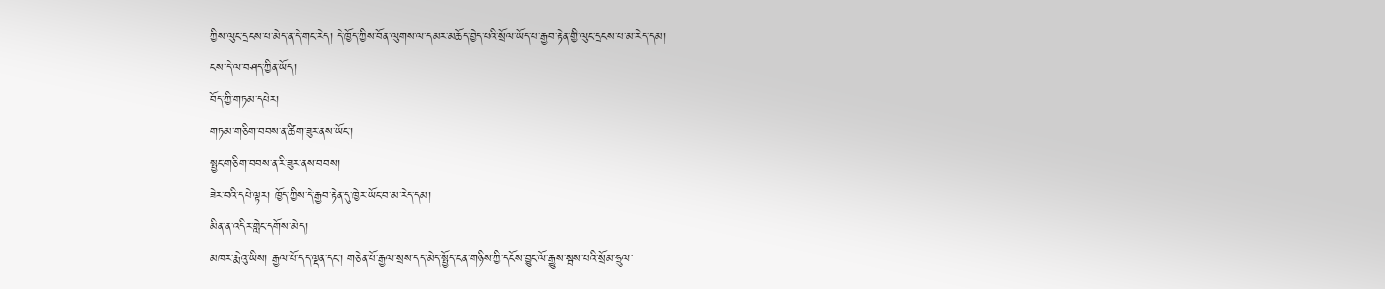ཀྱིས་ལུང་དྲངས་པ་མེད་ན་དེ་གང་རེད། དེ་ཁྱོད་ཀྱིས་བོན་ལུགས་ལ་དམར་མཆོད་བྱེད་པའི་སྲོལ་ཡོད་པ་རྒྱབ་རྟེན་གྱི་ལུང་དྲངས་པ་མ་རེད་དམ།
ངས་དེ་ལ་བཤད་ཀྱིན་ཡོད།
བོད་ཀྱི་གཏམ་དཔེར།
གཏམ་གཅིག་བབས་ན་ཚིག་ཟུར་ནས་ཡོང་།
སྤྱང་གཅིག་བབས་ན་རི་ཟུར་ནས་བབས།
ཟེར་བའི་དཔེ་ལྟར། ཁྱོད་ཀྱིས་དེ་རྒྱབ་རྟེན་དུ་ཁྱེར་ཡོང་བ་མ་རེད་དམ།
མིན་ན་འདིར་གླེང་དགོས་མེད།
མཁར་རྨེའུ་ཡིས། རྒྱལ་པོ་དད་ལྡན་དང་། གཅེན་པོ་རྒྱལ་སྲས་དད་མེད་སྤྱོད་ངན་གཉིས་ཀྱི་དངོས་བྱུང་ལོ་རྒྱུས་སྦས་པའི་སྲོམ་ཧྲུལ་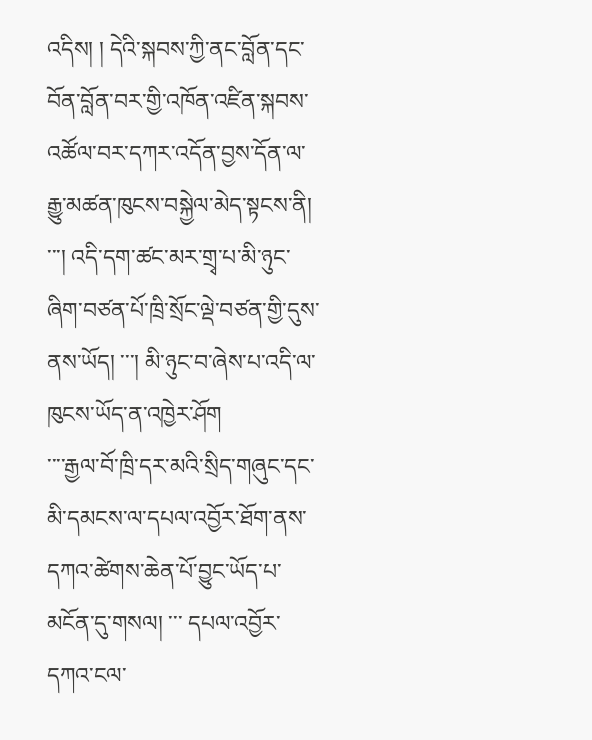འདིས། ། དེའི་སྐབས་ཀྱི་ནང་བློན་དང་བོན་བློན་བར་གྱི་འཁོན་འཛིན་སྐབས་འཚོལ་བར་དཀར་འདོན་བྱས་དོན་ལ་རྒྱུ་མཚན་ཁུངས་བསྐྱེལ་མེད་སྟངས་ནི།
་་་། འདི་དག་ཚང་མར་གྲྭ་པ་མི་ཉུང་ཞིག་བཙན་པོ་ཁྲི་སྲོང་ལྡེ་བཙན་གྱི་དུས་ནས་ཡོད། ་་་། མི་ཉུང་བ་ཞེས་པ་འདི་ལ་ཁུངས་ཡོད་ན་འཁྱེར་ཤོག
་་་་རྒྱལ་བོ་ཁྲི་དར་མའི་སྲིད་གཞུང་དང་མི་དམངས་ལ་དཔལ་འབྱོར་ཐོག་ནས་དཀའ་ཚེགས་ཆེན་པོ་བྱུང་ཡོད་པ་མངོན་དུ་གསལ། ་་་ དཔལ་འབྱོར་དཀའ་ངལ་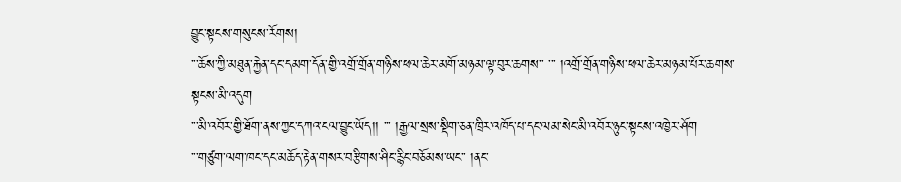བྱུང་སྟངས་གསུངས་རོགས།
་་་ཆོས་ཀྱི་མཐུན་རྐྱེན་དང་དམག་དོན་གྱི་འགྲོ་གྲོན་གཉིས་ཕལ་ཆེར་མགོ་མཉམ་ལྟ་བུར་ཆགས་་ ་་་ །འགྲོ་གྲོན་གཉིས་ཕལ་ཆེར་མཉམ་པོར་ཆགས་སྟངས་མི་འདུག
་་་མི་འབོར་གྱི་ཐོག་ནས་ཀྱང་དཀའ་ངལ་བྱུང་ཡོད།། ་་་ །རྒྱལ་སྲས་སྡིག་ཅན་ཁྲིར་འཁོད་པ་དང་ལམ་སེང་མི་འབོར་ཉུང་སྟངས་འཁྱེར་ཤོག
་་་གཙུག་ལག་ཁང་དང་མཆོད་རྟེན་གསར་བརྩིགས་ཤིང་རྙིང་བཅོམས་ཡང་་ །ནང་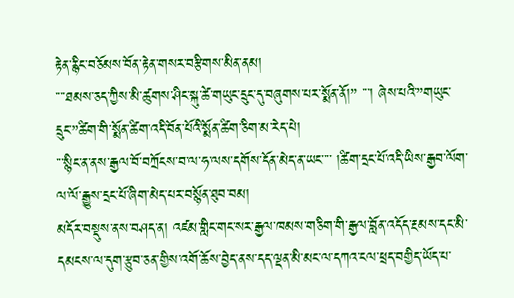རྟེན་རྙིང་བཅོམས་བོན་རྟེན་གསར་བརྩིགས་མིན་ནམ།
་་་་ཐམས་ཅད་ཀྱིས་མི་ཚུགས་ཤིང་སྐུ་ཚེ་གཡུང་དྲུང་དུ་བཞུགས་པར་སྨོན་ནོ།” ་་་། ཞེས་པའི་”གཡུང་དྲུང་”ཚིག་གི་སྨོན་ཚིག་འདི་བོན་པོའི་སྨོན་ཚིག་ཅིག་མ་རེད་པེ།
་་་སྙིང་ན་ནས་རྒྱལ་བོ་བཀྲོངས་བ་ལ་ཧ་ལས་དགོས་དོན་མེད་ན་ཡང་་་་ །ཚིག་དྲང་པོ་འདི་ཡིས་རྒྱབ་ལོག་ལ་ལོ་རྒྱུས་དྲང་པོ་ཞིག་མེད་པར་བསྙོན་ཐུབ་བམ།
མདོར་བསྡུས་ནས་བཤད་ན། འཛམ་གླིང་གང་སར་རྒྱལ་ཁམས་གཅིག་གི་རྒྱལ་བློན་འདོད་རྔམས་དང་མི་དམངས་ལ་དུག་རྩུབ་ཅན་གྱིས་འགོ་ཆོས་བྱེད་ནས་དད་ལྡན་མི་མང་ལ་དཀའ་ངལ་ཕྲད་བགྱིད་ཡོད་པ་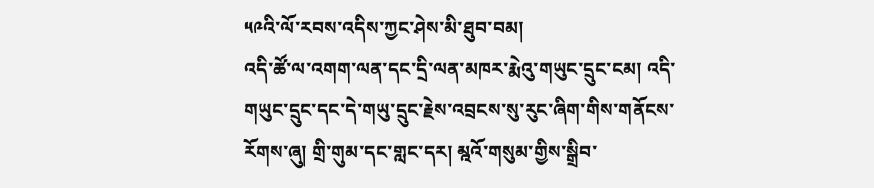༥༩འི་ལོ་རབས་འདིས་ཀྱང་ཤེས་མི་ཐུབ་བམ།
འདི་ཚོ་ལ་འགག་ལན་དང་དྲི་ལན་མཁར་རྨེའུ་གཡུང་དྲུང་ངམ། འདི་གཡུང་དྲུང་དང་དེ་གཡུ་དྲུང་རྗེས་འབྲངས་སུ་རུང་ཞིག་གིས་གནོངས་རོགས་ཞུ། གྲི་གུམ་དང་གླང་དར། མྰའོ་གསུམ་གྱིས་སྒྲིབ་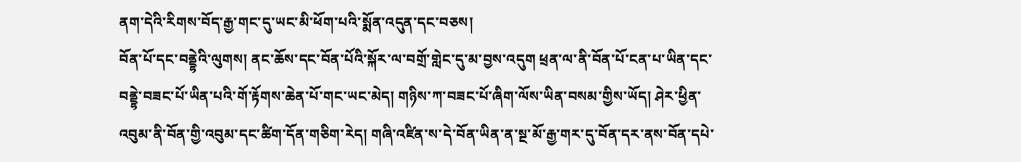ནག་དེའི་རིགས་བོད་རྒྱ་གང་དུ་ཡང་མི་ཕོག་པའི་སྨོན་འདུན་དང་བཅས།
བོན་པོ་དང་བནྡྷེའི་ལུགས། ནང་ཆོས་དང་བོན་པོའི་སྐོར་ལ་བགྲོ་གླེང་དུ་མ་བྱས་འདུག ཕྲན་ལ་ནི་བོན་པོ་ངན་པ་ཡིན་དང་བནྡྷེ་བཟང་པོ་ཡིན་པའི་གོ་རྟོགས་ཆེན་པོ་གང་ཡང་མེད། གཉིས་ཀ་བཟང་པོ་ཞིག་ལོས་ཡིན་བསམ་གྱིས་ཡོད། ཤེར་ཕྱིན་འབུམ་ནི་བོན་གྱི་འབུམ་དང་ཚིག་དོན་གཅིག་རེད། གཞི་འཛིན་ས་དེ་བོན་ཡིན་ན་སྔ་མོ་རྒྱ་གར་དུ་བོན་དར་ནས་བོན་དཔེ་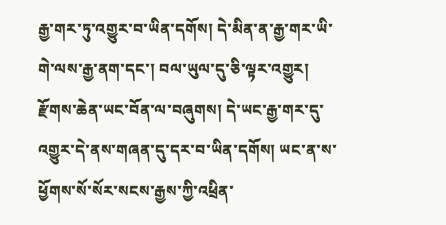རྒྱ་གར་ཏུ་འགྱུར་བ་ཡིན་དགོས། དེ་མིན་ན་རྒྱ་གར་ཡི་གེ་ལས་རྒྱ་ནག་དང་། བལ་ཡུལ་དུ་ཅི་ལྟར་འགྱུར། རྫོགས་ཆེན་ཡང་བོན་ལ་བཞུགས། དེ་ཡང་རྒྱ་གར་དུ་འགྱུར་དེ་ནས་གཞན་དུ་དར་བ་ཡིན་དགོས། ཡང་ན་ས་ཕྱོགས་སོ་སོར་སངས་རྒྱས་ཀྱི་འཕྲིན་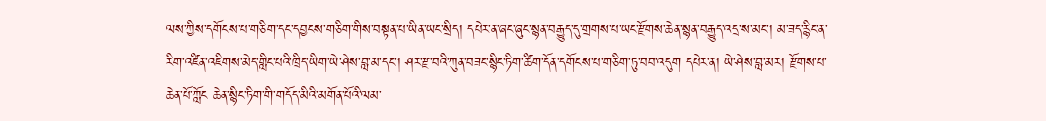ལས་ཀྱིས་དགོངས་པ་གཅིག་དང་དབྱངས་གཅིག་གིས་བསྟན་པ་ཡིན་ཡང་སྲིད། དཔེར་ན་ཞང་ཞུང་སྙན་བརྒྱུད་དུ་གྲགས་པ་ཡང་རྫོགས་ཆེན་སྙན་བརྒྱུད་འདྲ་ས་མང་། མ་ཟད་རྙིང་ན་རིག་འཛིན་འཇིགས་མེད་གླིང་པའི་ཁྲིད་ཡིག་ཡེ་ཤེས་བླ་མ་དང་། ཤར་རྫ་བའི་ཀུན་བཟང་སྙིང་ཏིག་ཚིག་དོན་དགོངས་པ་གཅིག་ཏུ་བབ་འདུག དཔེར་ན། ཡེ་ཤེས་བླ་མར། རྫོགས་པ་ཆེན་པོ་ཀློང ཆེན་སྙིང་ཏིག་གི་གདོད་མིའི་མགོན་པོའི་ལམ་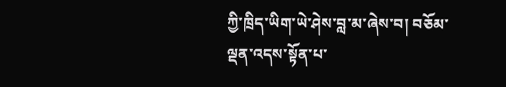ཀྱི་ཁྲིད་ཡིག་ཡེ་ཤེས་བླ་མ་ཞེས་བ། བཅོམ་ལྡན་འདས་སྟོན་པ་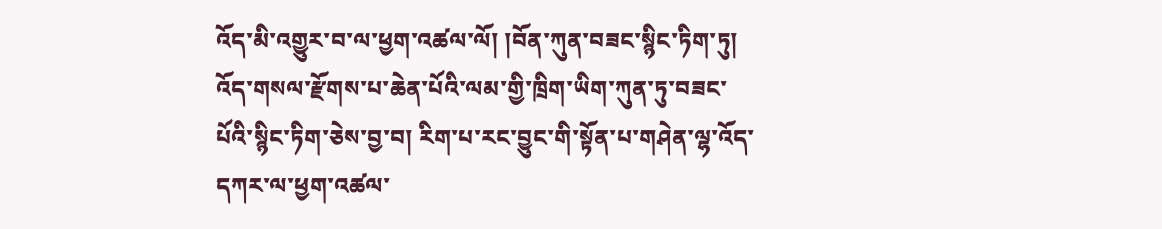འོད་མི་འགྱུར་བ་ལ་ཕྱག་འཚལ་ལོ། །བོན་ཀུན་བཟང་སྙིང་ཏིག་ཏུ། འོད་གསལ་རྫོགས་པ་ཆེན་པོའི་ལམ་གྱི་ཁྲིག་ཡིག་ཀུན་ཏུ་བཟང་པོའི་སྙིང་ཏིག་ཅེས་བྱ་བ། རིག་པ་རང་བྱུང་གི་སྟོན་པ་གཤེན་ལྷ་འོད་དཀར་ལ་ཕྱག་འཚལ་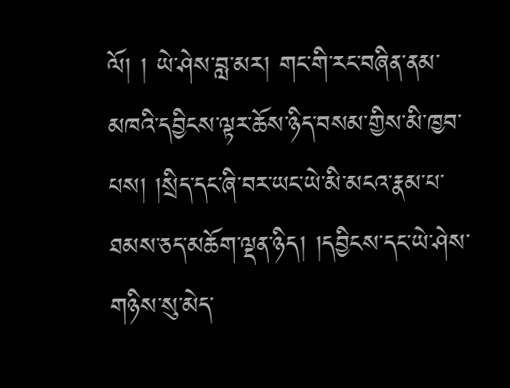ལོ། ། ཡེ་ཤེས་བླ་མར། གང་གི་རང་བཞིན་ནམ་མཁའི་དབྱིངས་ལྟར་ཆོས་ཉིད་བསམ་གྱིས་མི་ཁྱབ་པས། །སྲིད་དང་ཞི་བར་ཡང་ཡེ་མི་མངའ་རྣམ་པ་ཐམས་ཅད་མཆོག་ལྡན་ཉིད། །དབྱིངས་དང་ཡེ་ཤེས་གཉིས་སུ་མེད་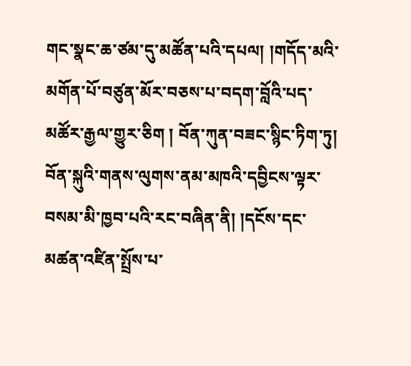གང་སྣང་ཆ་ཙམ་དུ་མཚོན་པའི་དཔལ། །གདོད་མའི་མགོན་པོ་བཙུན་མོར་བཅས་པ་བདག་བློའི་པད་མཚོར་རྒྱལ་གྱུར་ཅིག ། བོན་ཀུན་བཟང་སྙིང་ཏིག་ཏུ། བོན་སྐུའི་གནས་ལུགས་ནམ་མཁའི་དབྱིངས་ལྟར་བསམ་མི་ཁྱབ་པའི་རང་བཞིན་ནི། །དངོས་དང་མཚན་འཛིན་སྤྲོས་པ་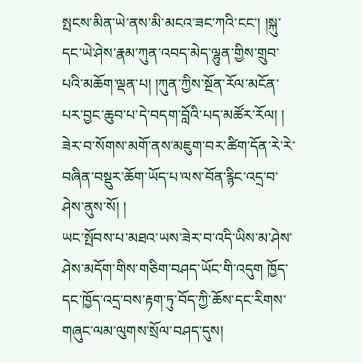སྤངས་མིན་ཡེ་ནས་མི་མངའ་ཟང་ཀའི་ངང་། །སྐུ་དང་ཡེ་ཤེས་རྣམ་ཀུན་འབད་མེད་ལྷུན་གྱིས་གྲུབ་པའི་མཆོག་ལྡན་པ། །ཀུན་ཀྱིས་སྔོན་རོལ་མངོན་པར་བྱང་ཆུབ་པ་དེ་བདག་བློའི་པད་མཚོར་རོལ། ། ཟེར་བ་སོགས་མགོ་ནས་མཇུག་བར་ཚིག་དོན་རེ་རེ་བཞིན་བསྡུར་ཆོག་ཡོད་པ་ལས་བོན་རྙིང་འདྲ་བ་ཤེས་ནུས་སོ། །
ཡང་སྤོབས་པ་མཐའ་ཡས་ཟེར་བ་འདི་ཡིས་མ་ཤེས་ཤེས་མདོག་གིས་གཅིག་བཤད་ཡོང་གི་འདུག ཁྱོད་དང་ཁྱོད་འདྲ་བས་རྟག་ཏུ་བོད་ཀྱི་ཆོས་དང་རིགས་གཞུང་ལམ་ལུགས་སྲོལ་བཤད་དུས།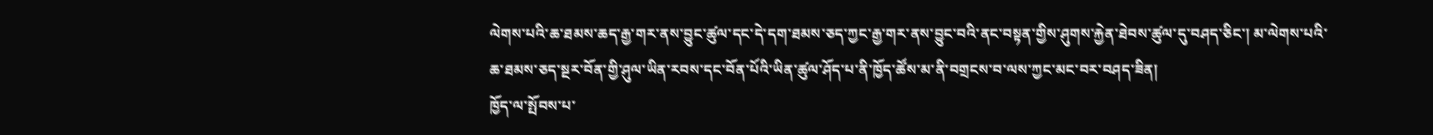ལེགས་པའི་ཆ་ཐམས་ཆད་རྒྱ་གར་ནས་བྱུང་ཚུལ་དང་དེ་དག་ཐམས་ཅད་ཀྱང་རྒྱ་གར་ནས་བྱུང་བའི་ནང་བསྟན་གྱིས་ཤུགས་རྐྱེན་ཐེབས་ཚུལ་དུ་བཤད་ཅིང་། མ་ལེགས་པའི་ཆ་ཐམས་ཅད་སྔར་བོན་གྱི་ཤུལ་ཡིན་རབས་དང་བོན་པོའི་ཡིན་ཚུལ་ཤོད་པ་ནི་ཁྱོད་ཚོས་མ་ནི་བགྲངས་བ་ལས་ཀྱང་མང་བར་བཤད་ཟིན།
ཁྱོད་ལ་སྤོབས་པ་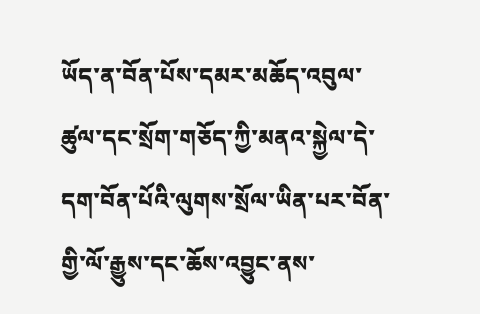ཡོད་ན་བོན་པོས་དམར་མཆོད་འབུལ་ཚུལ་དང་སྲོག་གཅོད་ཀྱི་མནའ་སྐྱེལ་དེ་དག་བོན་པོའི་ལུགས་སྲོལ་ཡིན་པར་བོན་གྱི་ལོ་རྒྱུས་དང་ཆོས་འབྱུང་ནས་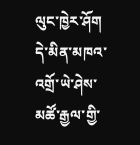ལུང་ཁྱེར་ཤོག དེ་མིན་མཁའ་འགྲོ་ཡེ་ཤེས་མཚོ་རྒྱལ་གྱི་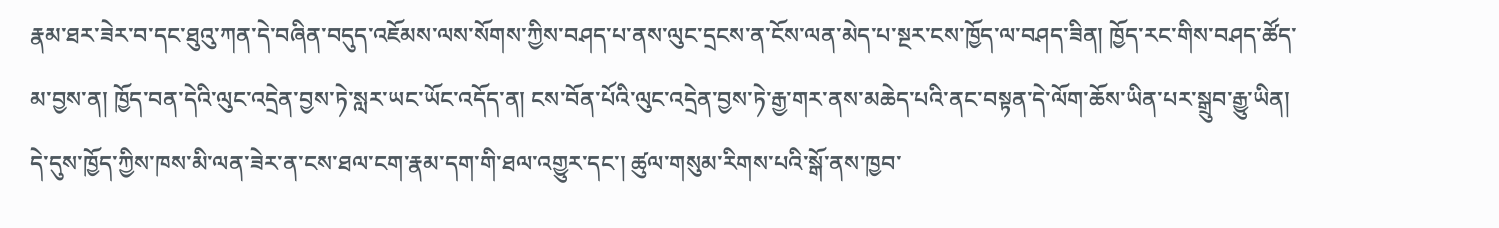རྣམ་ཐར་ཟེར་བ་དང་ཐུའུ་ཀན་དེ་བཞིན་བདུད་འཇོམས་ལས་སོགས་ཀྱིས་བཤད་པ་ནས་ལུང་དྲངས་ན་ངོས་ལན་མེད་པ་སྔར་ངས་ཁྱོད་ལ་བཤད་ཟིན། ཁྱོད་རང་གིས་བཤད་ཚོད་མ་བྱས་ན། ཁྱོད་བན་དེའི་ལུང་འདྲེན་བྱས་ཏེ་སླར་ཡང་ཡོང་འདོད་ན། ངས་བོན་པོའི་ལུང་འདྲེན་བྱས་ཏེ་རྒྱ་གར་ནས་མཆེད་པའི་ནང་བསྟན་དེ་ལོག་ཆོས་ཡིན་པར་སྒྲུབ་རྒྱུ་ཡིན། དེ་དུས་ཁྱོད་ཀྱིས་ཁས་མི་ལན་ཟེར་ན་ངས་ཐལ་ངག་རྣམ་དག་གི་ཐལ་འགྱུར་དང་། ཚུལ་གསུམ་རིགས་པའི་སྒོ་ནས་ཁྱབ་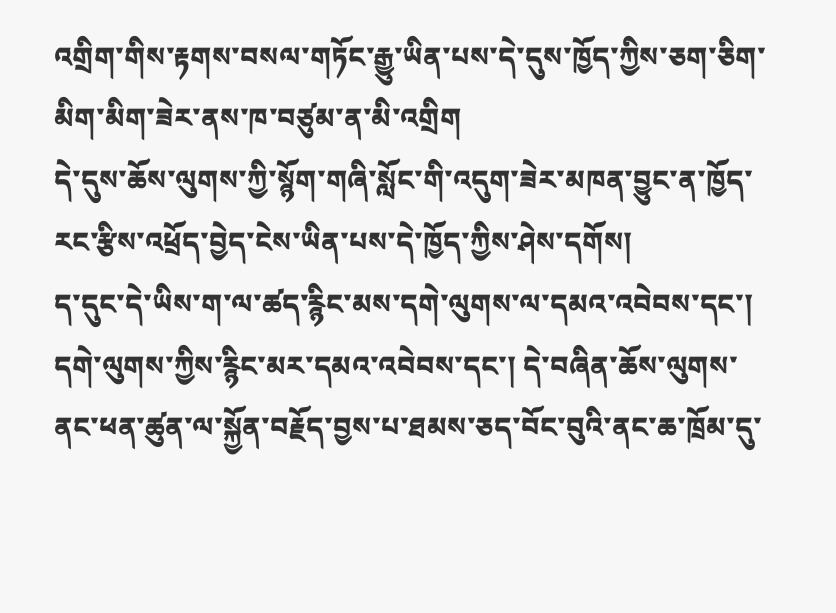འགྲིག་གིས་རྟགས་བསལ་གཏོང་རྒྱུ་ཡིན་པས་དེ་དུས་ཁྱོད་ཀྱིས་ཅག་ཅིག་མིག་མིག་ཟེར་ནས་ཁ་བཙུམ་ན་མི་འགྲིག
དེ་དུས་ཆོས་ལུགས་ཀྱི་སྙོག་གཞི་སློང་གི་འདུག་ཟེར་མཁན་བྱུང་ན་ཁྱོད་རང་རྩིས་འཕྲོད་བྱེད་ངེས་ཡིན་པས་དེ་ཁྱོད་ཀྱིས་ཤེས་དགོས།
ད་དུང་དེ་ཡིས་ག་ལ་ཚད་རྙིང་མས་དགེ་ལུགས་ལ་དམའ་འབེབས་དང་། དགེ་ལུགས་ཀྱིས་རྙིང་མར་དམའ་འབེབས་དང་། དེ་བཞིན་ཆོས་ལུགས་ནང་ཕན་ཚུན་ལ་སྐྱོན་བརྗོད་བྱས་པ་ཐམས་ཅད་བོང་བུའི་ནང་ཆ་ཁྲོམ་དུ་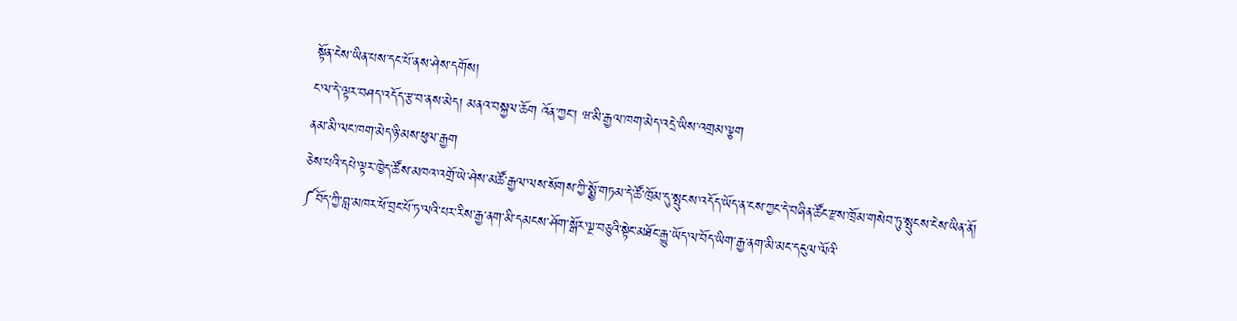སྟོན་ངེས་ཡིན་པས་དང་པོ་ནས་ཤེས་དགོས།
ང་ལ་དེ་ལྟར་བཤད་འདོད་རྩ་བ་ནས་མེད། མནའ་བསྐྱལ་ཆོག འོན་ཀྱང་། ཝ་མི་རྒྱལ་ཁག་མེད་འདྲེ་ཡིས་འགྲམ་ལྕག
ནམ་མི་ལང་ཁག་མེད་ཉི་མས་ཕུལ་རྒྱག
ཅེས་པའི་དཔེ་ལྟར་ཁྱེད་ཚོས་མཁའ་འགྲོ་ཡེ་ཤེས་མཚོ་རྒྱལ་ལས་སོགས་ཀྱི་སྨྱོ་གཏམ་དེ་ཚོ་ཁྲོམ་དུ་སྤུངས་འདོད་ཡོད་ན་ངས་ཀྱང་དེ་བཞིན་ཚོང་རྫས་ཁྲོམ་གསེབ་ཏུ་སྤུངས་ངེས་ཡིན་ནོ།
༼བོད་ཀྱི་བླ་མཁར་ཕོ་བྲང་པོ་ཏ་ལའི་པར་རིས་རྒྱ་ནག་མི་དམངས་ཤོག་སྒོར་ལྔ་བཅུའི་སྟེང་མཐོང་རྒྱུ་ཡོད་ལ་བོད་ཡིག་རྒྱ་ནག་མི་མང་དངུལ་ལོའི་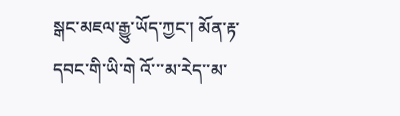སྒང་མཇལ་རྒྱུ་ཡོད་ཀྱང་། མོན་རྟ་དབང་གི་ཡི་གེ འོ་་་མ་རེད་་མ་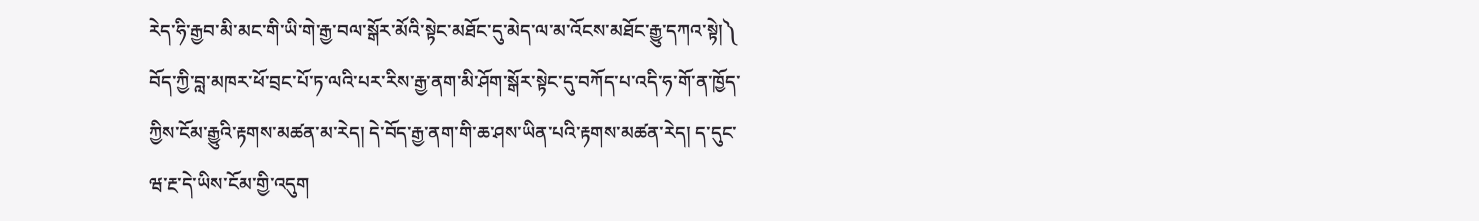རེད་ཧི་རྒྱབ་མི་མང་གི་ཡི་གེ་རྒྱ་བལ་སྒོར་མོའི་སྟེང་མཐོང་དུ་མེད་ལ་མ་འོངས་མཐོང་རྒྱུ་དཀའ་སྟེ།༽
བོད་ཀྱི་བླ་མཁར་ཕོ་བྲང་པོ་ཏ་ལའི་པར་རིས་རྒྱ་ནག་མི་ཤོག་སྒོར་སྟེང་དུ་བཀོད་པ་འདི་ཧ་གོ་ན་ཁྱོད་ཀྱིས་ངོམ་རྒྱུའི་རྟགས་མཚན་མ་རེད། དེ་བོད་རྒྱ་ནག་གི་ཆ་ཤས་ཡིན་པའི་རྟགས་མཚན་རེད། ད་དུང་ཝ་རྔ་དེ་ཡིས་ངོམ་གྱི་འདུག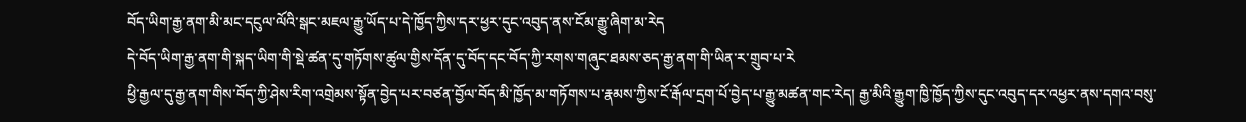བོད་ཡིག་རྒྱ་ནག་མི་མང་དངུལ་ལོའི་སྒང་མཇལ་རྒྱུ་ཡོད་པ་དེ་ཁྱོད་ཀྱིས་དར་ཕྱར་དུང་འབུད་ནས་ངོམ་རྒྱུ་ཞིག་མ་རེད
དེ་བོད་ཡིག་རྒྱ་ནག་གི་སྐད་ཡིག་གི་སྡེ་ཚན་དུ་གཏོགས་ཚུལ་གྱིས་དོན་དུ་བོད་དང་བོད་ཀྱི་རགས་གཞུང་ཐམས་ཅད་རྒྱ་ནག་གི་ཡིན་ར་གྲུབ་པ་རེ
ཕྱི་རྒྱལ་དུ་རྒྱ་ནག་གིས་བོད་ཀྱི་ཤེས་རིག་འགྲེམས་སྟོན་བྱེད་པར་བཙན་བྱོལ་བོད་མི་ཁྱོད་མ་གཏོགས་པ་རྣམས་ཀྱིས་ངོ་རྒོལ་དྲག་པོ་བྱེད་པ་རྒྱུ་མཚན་གང་རེད། རྒྱ་མིའི་རྒྱུག་ཁྱི་ཁྱོད་ཀྱིས་དུང་འབུད་དར་འཕྱར་ནས་དགའ་བསུ་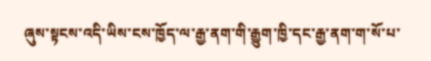ཞུས་སྟངས་འདི་ཡིས་ངས་ཁྱོད་ལ་རྒྱ་ནག་གི་རྒྱུག་ཁྱི་དང་རྒྱ་ནག་ག་སོ་པ་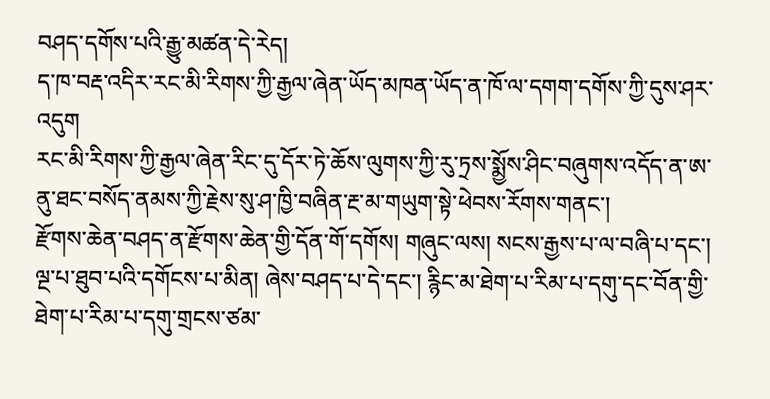བཤད་དགོས་པའི་རྒྱུ་མཚན་དེ་རེད།
ད་ཁ་བརྡ་འདིར་རང་མི་རིགས་ཀྱི་རྒྱལ་ཞེན་ཡོད་མཁན་ཡོད་ན་ཁོ་ལ་དགག་དགོས་ཀྱི་དུས་ཤར་འདུག
རང་མི་རིགས་ཀྱི་རྒྱལ་ཞེན་རིང་དུ་དོར་ཏེ་ཆོས་ལུགས་ཀྱི་རུ་ཏྲས་སྨྱོས་ཤིང་བཞུགས་འདོད་ན་ཨ་ནུ་ཐང་བསོད་ནམས་ཀྱི་རྗེས་སུ་ཤ་ཁྱི་བཞིན་རྔ་མ་གཡུག་སྟེ་ཕེབས་རོགས་གནང་།
རྫོགས་ཆེན་བཤད་ན་རྫོགས་ཆེན་གྱི་དོན་གོ་དགོས། གཞུང་ལས། སངས་རྒྱས་པ་ལ་བཞི་པ་དང་། ལྔ་པ་ཐུབ་པའི་དགོངས་པ་མིན། ཞེས་བཤད་པ་དེ་དང་། རྙིང་མ་ཐེག་པ་རིམ་པ་དགུ་དང་བོན་གྱི་ཐེག་པ་རིམ་པ་དགུ་གྲངས་ཙམ་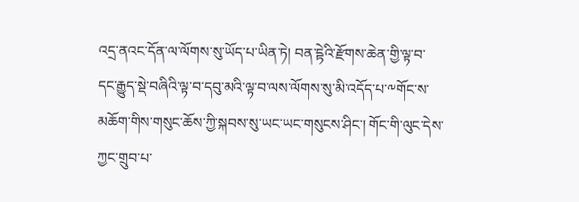འདྲ་ནའང་དོན་ལ་ལོགས་སུ་ཡོད་པ་ཡིན་ཏེ། བན་དྟེའི་རྫོགས་ཆེན་གྱི་ལྟ་བ་དང་རྒྱུད་སྡེ་བཞིའི་ལྟ་བ་དབུ་མའི་ལྟ་བ་ལས་ལོགས་སུ་མི་འདོད་པ་༸གོང་ས་མཆོག་གིས་གསུང་ཆོས་ཀྱི་སྐབས་སུ་ཡང་ཡང་གསུངས་ཤིང་། གོང་གི་ལུང་དེས་ཀྱང་གྲུབ་པ་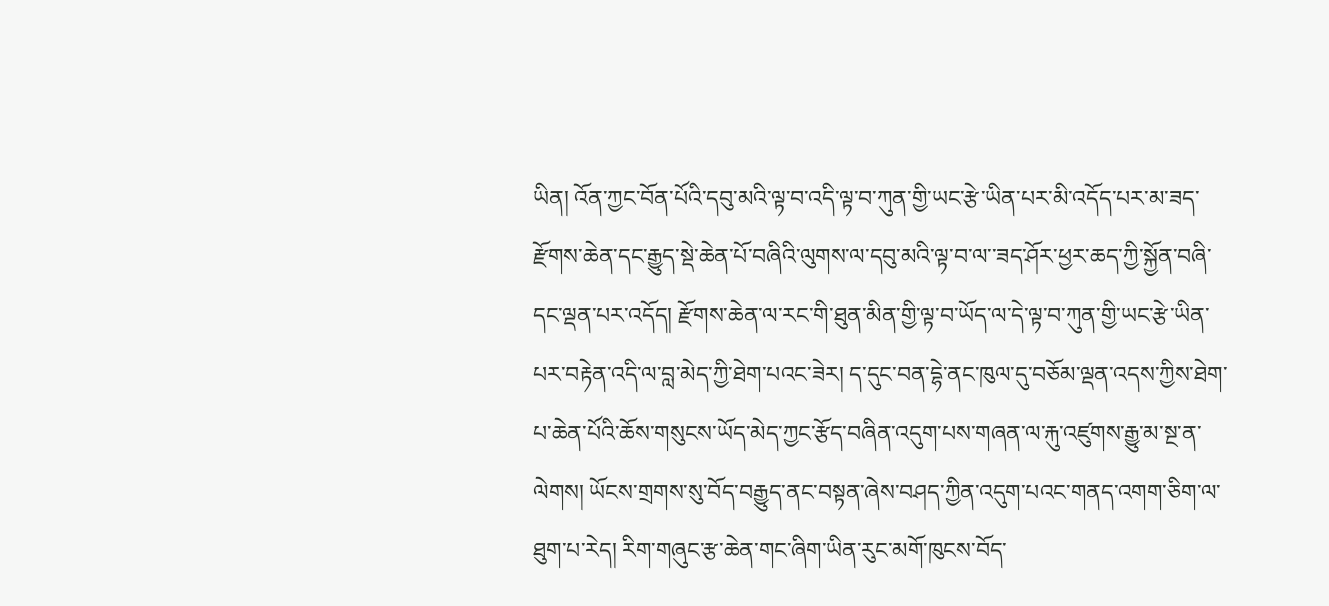ཡིན། འོན་ཀྱང་བོན་པོའི་དབུ་མའི་ལྟ་བ་འདི་ལྟ་བ་ཀུན་གྱི་ཡང་རྩེ་ཡིན་པར་མི་འདོད་པར་མ་ཟད་རྫོགས་ཆེན་དང་རྒྱུད་སྡེ་ཆེན་པོ་བཞིའི་ལུགས་ལ་དབུ་མའི་ལྟ་བ་ལ་་ཟད་ཤོར་ཕྱར་ཆད་ཀྱི་སྐྱོན་བཞི་དང་ལྡན་པར་འདོད། རྫོགས་ཆེན་ལ་རང་གི་ཐུན་མིན་གྱི་ལྟ་བ་ཡོད་ལ་དེ་ལྟ་བ་ཀུན་གྱི་ཡང་རྩེ་ཡིན་པར་བརྟེན་འདི་ལ་བླ་མེད་ཀྱི་ཐེག་པའང་ཟེར། ད་དུང་བན་དྷེ་ནང་ཁུལ་དུ་བཅོམ་ལྡན་འདས་ཀྱིས་ཐེག་པ་ཆེན་པོའི་ཆོས་གསུངས་ཡོད་མེད་ཀྱང་རྩོད་བཞིན་འདུག་པས་གཞན་ལ་རྐུ་འཛུགས་རྒྱུ་མ་སྔ་ན་ལེགས། ཡོངས་གྲགས་སུ་བོད་བརྒྱུད་ནང་བསྟན་ཞེས་བཤད་ཀྱིན་འདུག་པའང་གནད་འགག་ཅིག་ལ་ཐུག་པ་རེད། རིག་གཞུང་རྩ་ཆེན་གང་ཞིག་ཡིན་རུང་མགོ་ཁུངས་བོད་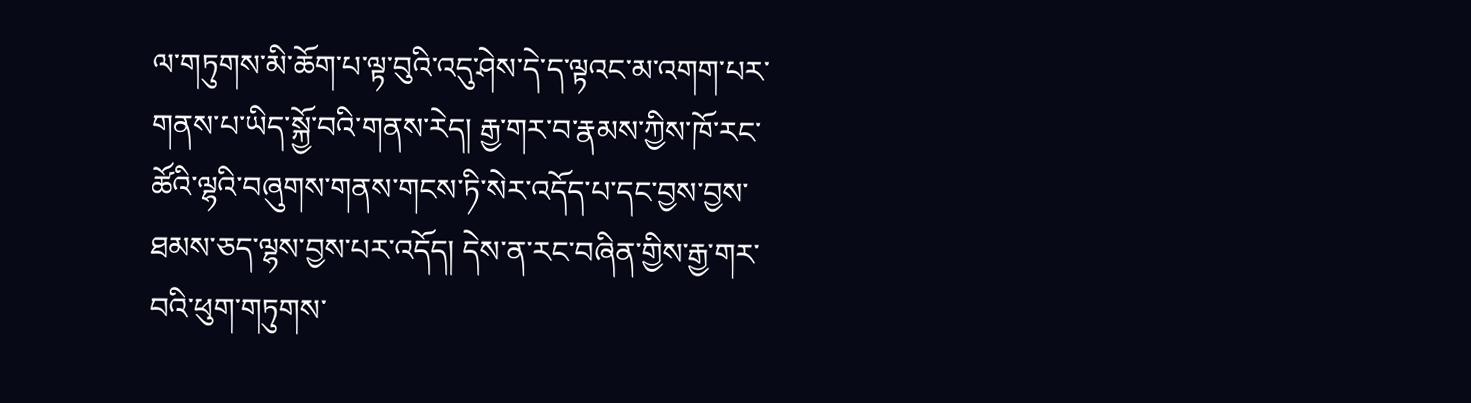ལ་གཏུགས་མི་ཆོག་པ་ལྟ་བུའི་འདུ་ཤེས་དེ་ད་ལྟའང་མ་འགག་པར་གནས་པ་ཡིད་སྐྱོ་བའི་གནས་རེད། རྒྱ་གར་བ་རྣམས་ཀྱིས་ཁོ་རང་ཚོའི་ལྷའི་བཞུགས་གནས་གངས་ཏི་སེར་འདོད་པ་དང་བྱས་བྱས་ཐམས་ཅད་ལྷས་བྱས་པར་འདོད། དེས་ན་རང་བཞིན་གྱིས་རྒྱ་གར་བའི་ཕུག་གཏུགས་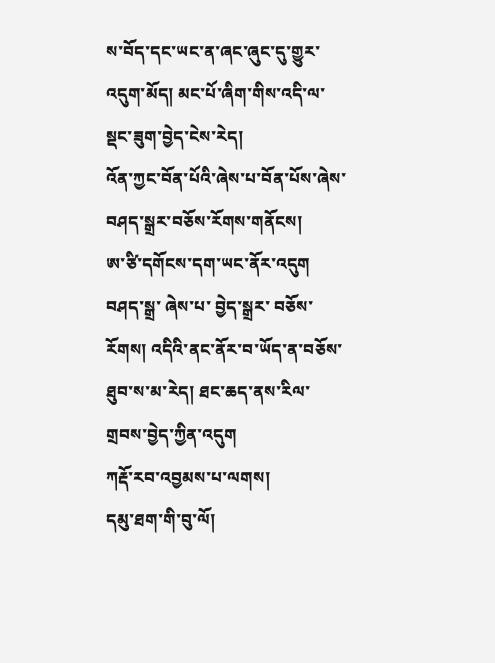ས་བོད་དང་ཡང་ན་ཞང་ཞུང་དུ་གྱུར་འདུག་མོད། མང་པོ་ཞིག་གིས་འདི་ལ་སྡང་ཟུག་བྱེད་ངེས་རེད།
འོན་ཀྱང་བོན་པོའི་ཞེས་པ་བོན་པོས་ཞེས་བཤད་སྒྲར་བཅོས་རོགས་གནོངས།
ཨ་ཙི་དགོངས་དག་ཡང་ནོར་འདུག བཤད་སྒྲ་ ཞེས་པ་ བྱེད་སྒྲར་ བཅོས་རོགས། འདིའི་ནང་ནོར་བ་ཡོད་ན་བཅོས་ཐུབ་ས་མ་རེད། ཐང་ཆད་ནས་རིལ་གྲབས་བྱེད་ཀྱིན་འདུག
ཀརྡོ་རབ་འབྱམས་པ་ལགས།
དམུ་ཐག་གི་བུ་ལོ།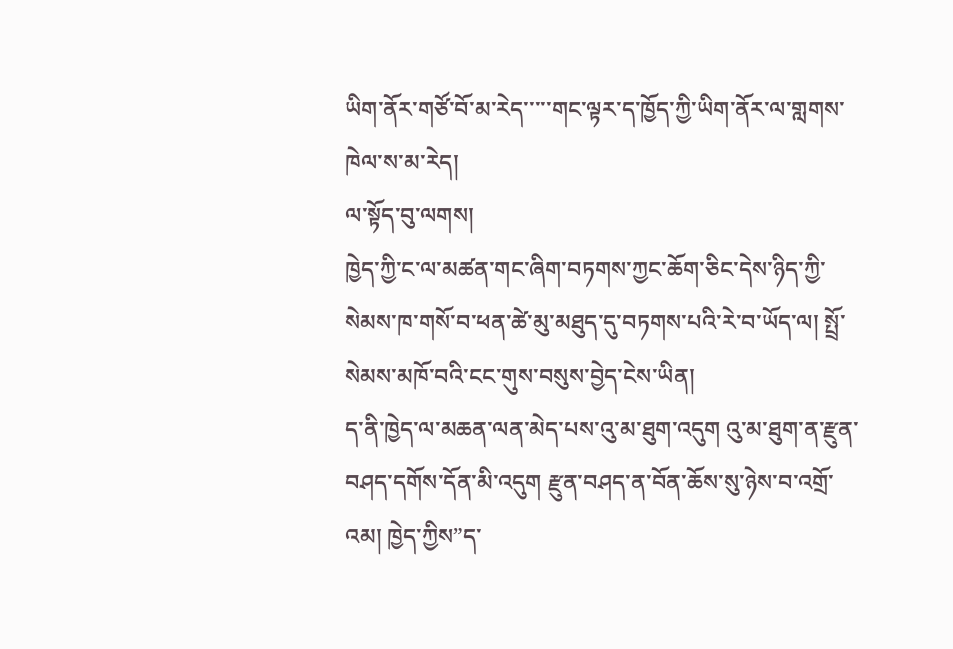ཡིག་ནོར་གཙོ་བོ་མ་རེད་་་་་གང་ལྟར་ད་ཁྱོད་ཀྱི་ཡིག་ནོར་ལ་གླགས་ཁེལ་ས་མ་རེད།
ལ་སྟོད་བུ་ལགས།
ཁྱེད་ཀྱི་ང་ལ་མཚན་གང་ཞིག་བཏགས་ཀྱང་ཆོག་ཅིང་དེས་ཉིད་ཀྱི་སེམས་ཁ་གསོ་བ་ཕན་ཚེ་མུ་མཐུད་དུ་བཏགས་པའི་རེ་བ་ཡོད་ལ། སྤྲོ་སེམས་མཁོ་བའི་ངང་གུས་བསུས་བྱེད་ངེས་ཡིན།
ད་ནི་ཁྱེད་ལ་མཆན་ལན་མེད་པས་འུ་མ་ཐུག་འདུག འུ་མ་ཐུག་ན་རྫུན་བཤད་དགོས་དོན་མི་འདུག རྫུན་བཤད་ན་བོན་ཆོས་སུ་ཉེས་བ་འགྲོ་འམ། ཁྱེད་ཀྱིས”ད་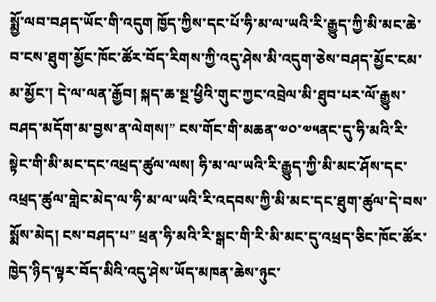སྨྱོ་ལབ་བཤད་ཡོང་གི་འདུག ཁྱོད་ཀྱིས་དང་པོ་ཧི་མ་ལ་ཡའི་རི་རྒྱུད་ཀྱི་མི་མང་ཆེ་བ་ངས་ཐུག་མྱོང་ཁོང་ཚོར་བོད་རིགས་ཀྱི་འདུ་ཤེས་མི་འདུག་ཅེས་བཤད་མྱོང་ངམ་མ་མྱོང་། དེ་ལ་ལན་རྒྱོབ། སྐད་ཆ་སྔ་ཕྱིའི་གུང་ཀྱང་འབྲེལ་མི་ཐུབ་པར་ལོ་རྒྱུས་བཤད་མདོག་མ་བྱས་ན་ལེགས།” ངས་གོང་གི་མཆན་༧༠་༧༥ནང་དུ་ཧི་མའི་རི་སྟེང་གི་མི་མང་དང་འཕྲད་ཚུལ་ལས། ཧི་མ་ལ་ཡའི་རི་རྒྱུད་ཀྱི་མི་མང་ཤོས་དང་འཕྲད་ཚུལ་གླེང་མེད་ལ་ཧི་མ་ལ་ཡའི་རི་འདབས་ཀྱི་མི་མང་དང་ཐུག་ཚུལ་དེ་བས་སྨོས་མེད། ངས་བཤད་པ” ཕྲན་ཧི་མའི་རི་སྒང་གི་རི་མི་མང་དུ་འཕྲད་ཅིང་ཁོང་ཚོར་ཁྱེད་ཉིད་ལྟར་བོད་མིའི་འདུ་ཤེས་ཡོད་མཁན་ཆེས་ཉུང་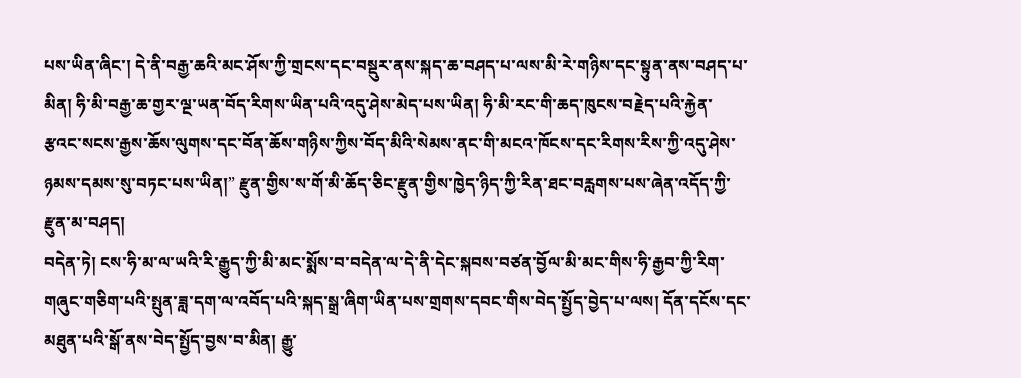པས་ཡིན་ཞིང་། དེ་ནི་བརྒྱ་ཆའི་མང་ཤོས་ཀྱི་གྲངས་དང་བསྡུར་ནས་སྐད་ཆ་བཤད་པ་ལས་མི་རེ་གཉིས་དང་སྟུན་ནས་བཤད་པ་མིན། ཧི་མི་བརྒྱ་ཆ་གྱར་ལྔ་ཡན་བོད་རིགས་ཡིན་པའི་འདུ་ཤེས་མེད་པས་ཡིན། ཧི་མི་རང་གི་ཆད་ཁུངས་བརྗེད་པའི་རྐྱེན་རྩའང་སངས་རྒྱས་ཆོས་ལུགས་དང་བོན་ཆོས་གཉིས་ཀྱིས་བོད་མིའི་སེམས་ནང་གི་མངའ་ཁོངས་དང་རིགས་རིས་ཀྱི་འདུ་ཤེས་ཉམས་དམས་སུ་བཏང་པས་ཡིན།” རྫུན་གྱིས་ས་གོ་མི་ཆོད་ཅིང་རྫུན་གྱིས་ཁྱེད་ཉིད་ཀྱི་རིན་ཐང་བརླགས་པས་ཞེན་འདོད་ཀྱི་རྫུན་མ་བཤད།
བདེན་ཏེ། ངས་ཧི་མ་ལ་ཡའི་རི་རྒྱུད་ཀྱི་མི་མང་སྨོས་བ་བདེན་ལ་དེ་ནི་དེང་སྐབས་བཙན་བྱོལ་མི་མང་གིས་ཧི་རྒྱབ་ཀྱི་རིག་གཞུང་གཅིག་པའི་སྤུན་ཟླ་དག་ལ་འབོད་པའི་སྐད་སྒྲ་ཞིག་ཡིན་པས་གྲགས་དབང་གིས་བེད་སྤྱོད་བྱེད་པ་ལས། དོན་དངོས་དང་མཐུན་པའི་སྒོ་ནས་བེད་སྤྱོད་བྱས་བ་མིན། རྒྱུ་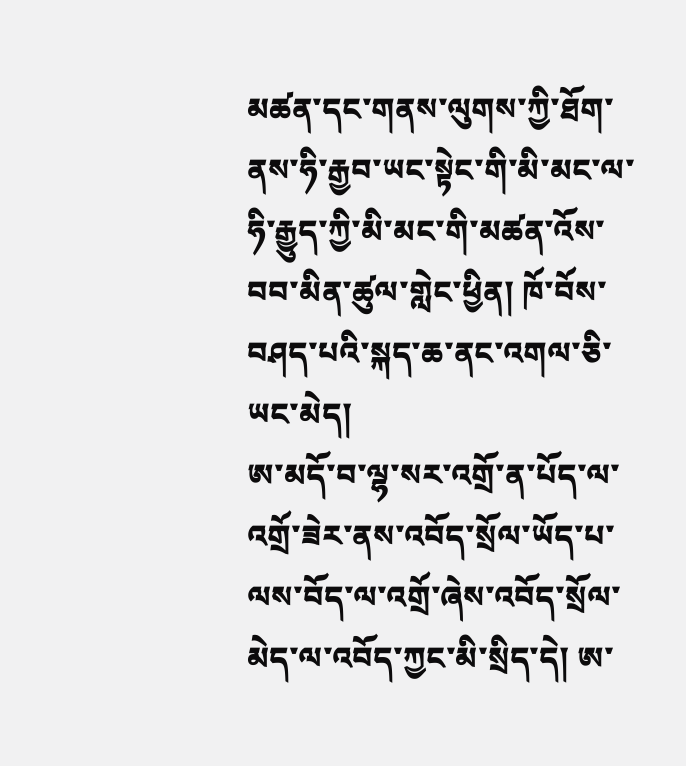མཚན་དང་གནས་ལུགས་ཀྱི་ཐོག་ནས་ཧི་རྒྱབ་ཡང་སྟེང་གི་མི་མང་ལ་ཧི་རྒྱུད་ཀྱི་མི་མང་གི་མཚན་འོས་བབ་མིན་ཚུལ་གླེང་ཕྱིན། ཁོ་བོས་བཤད་པའི་སྐད་ཆ་ནང་འགལ་ཅི་ཡང་མེད།
ཨ་མདོ་བ་ལྷ་སར་འགྲོ་ན་པོད་ལ་འགྲོ་ཟེར་ནས་འབོད་སྲོལ་ཡོད་པ་ལས་བོད་ལ་འགྲོ་ཞེས་འབོད་སྲོལ་མེད་ལ་འབོད་ཀྱང་མི་སྲིད་དེ། ཨ་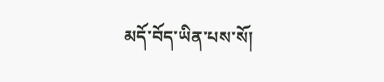མདོ་བོད་ཡིན་པས་སོ།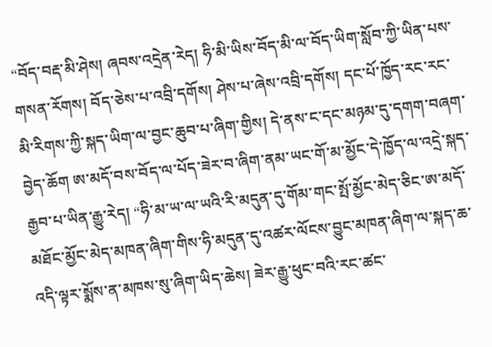“བོད་བརྡ་མི་ཤེས། ཞབས་འདྲེན་རེད། ཧི་མི་ཡིས་བོད་མི་ལ་བོད་ཡིག་སློབ་ཀྱི་ཡིན་པས་གསན་རོགས། བོད་ཅེས་པ་འབྲི་དགོས། ཤེས་པ་ཞེས་འབྲི་དགོས། དང་པོ་ཁྱོད་རང་རང་མི་རིགས་ཀྱི་སྐད་ཡིག་ལ་བྱང་ཆུབ་པ་ཞིག་གྱིས། དེ་ནས་ང་དང་མཉམ་དུ་དགག་བཞག་བྱེད་ཆོག ཨ་མདོ་བས་བོད་ལ་པོད་ཟེར་བ་ཞིག་ནམ་ཡང་གོ་མ་མྱོང་དེ་ཁྱོད་ལ་འདྲེ་སྐད་རྒྱབ་པ་ཡིན་རྒྱུ་རེད། “ཧི་མ་ཡ་ལ་ཡའི་རི་མདུན་དུ་གོམ་གང་སྤོ་མྱོང་མེད་ཅིང་ཨ་མདོ་མཐོང་མྱོང་མེད་མཁན་ཞིག་གིས་ཧི་མདུན་དུ་འཚར་ལོངས་བྱུང་མཁན་ཞིག་ལ་སྐད་ཆ་འདི་ལྟར་སྨོས་ན་མཁས་སུ་ཞིག་ཡིད་ཆེས། ཟེར་རྒྱུ་ཕུང་བའི་རང་ཚང་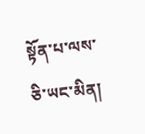སྟོན་པ་ལས་ཅི་ཡང་མིན།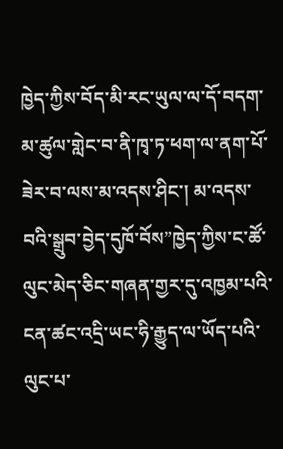ཁྱེད་ཀྱིས་བོད་མི་རང་ཡུལ་ལ་དོ་བདག་མ་ཚུལ་གླེང་བ་ནི་ཁྭ་ཏ་ཕག་ལ་ནག་པོ་ཟེར་བ་ལས་མ་འདས་ཤིང་། མ་འདས་བའི་སྒྲུབ་བྱེད་དུཁོ་བོས”ཁྱེད་ཀྱིས་ང་ཚོ་ལུང་མེད་ཅིང་གཞན་གྱར་དུ་འཁྱམ་པའི་ངན་ཚང་འདྲི་ཡང་ཧི་རྒྱུད་ལ་ཡོད་པའི་ལུང་པ་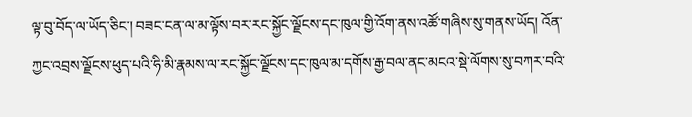ལྟ་བུ་བོད་ལ་ཡོད་ཅིང་། བཟང་ངན་ལ་མ་ལྟོས་བར་རང་སྐྱོང་ལྗོངས་དང་ཁུལ་གྱི་འོག་ནས་འཚོ་གཞིས་སུ་གནས་ཡོད། འོན་ཀྱང་འབྲས་ལྗོངས་ཕུད་པའི་ཧི་མི་རྣམས་ལ་རང་སྐྱོང་ལྗོངས་དང་ཁུལ་མ་དགོས་རྒྱ་བལ་ནང་མངའ་སྡེ་ལོགས་སུ་བཀར་བའི་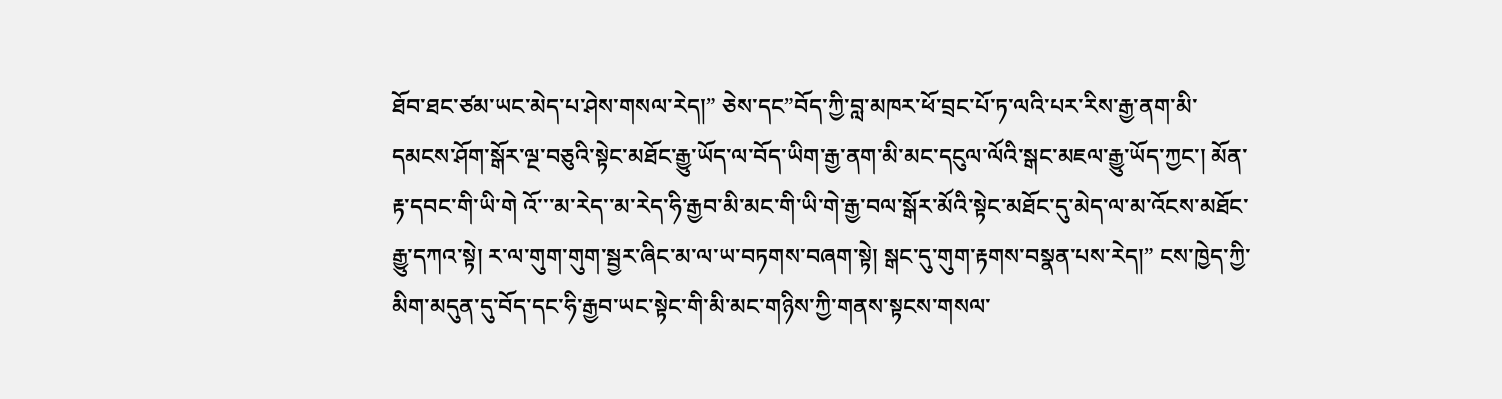ཐོབ་ཐང་ཙམ་ཡང་མེད་པ་ཤེས་གསལ་རེད།” ཅེས་དང”བོད་ཀྱི་བླ་མཁར་ཕོ་བྲང་པོ་ཏ་ལའི་པར་རིས་རྒྱ་ནག་མི་དམངས་ཤོག་སྒོར་ལྔ་བཅུའི་སྟེང་མཐོང་རྒྱུ་ཡོད་ལ་བོད་ཡིག་རྒྱ་ནག་མི་མང་དངུལ་ལོའི་སྒང་མཇལ་རྒྱུ་ཡོད་ཀྱང་། མོན་རྟ་དབང་གི་ཡི་གེ འོ་་་མ་རེད་་མ་རེད་ཧི་རྒྱབ་མི་མང་གི་ཡི་གེ་རྒྱ་བལ་སྒོར་མོའི་སྟེང་མཐོང་དུ་མེད་ལ་མ་འོངས་མཐོང་རྒྱུ་དཀའ་སྟེ། ར་ལ་གུག་གུག་སྦྱར་ཞིང་མ་ལ་ཡ་བཏགས་བཞག་སྟེ། སྒང་དུ་གུག་རྟགས་བསྣན་པས་རེད།” ངས་ཁྱེད་ཀྱི་མིག་མདུན་དུ་བོད་དང་ཧི་རྒྱབ་ཡང་སྟེང་གི་མི་མང་གཉིས་ཀྱི་གནས་སྟངས་གསལ་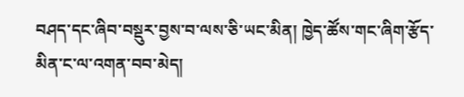བཤད་དང་ཞིབ་བསྡུར་བྱས་བ་ལས་ཅི་ཡང་མིན། ཁྱེད་ཚོས་གང་ཞིག་རྩོད་མིན་ང་ལ་འགན་བབ་མེད།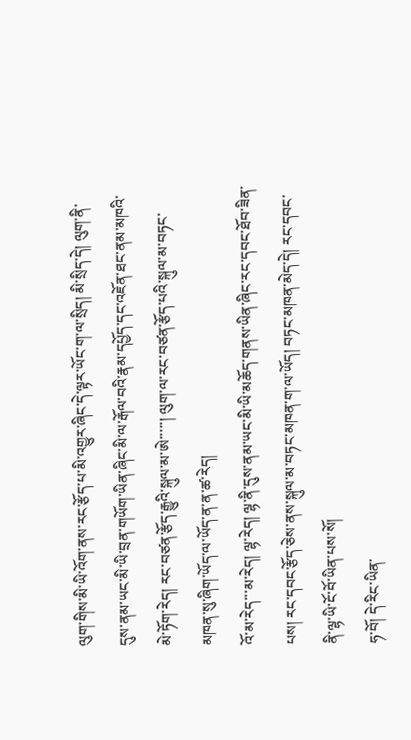ལུག་གིས་མི་ཡི་འོག་ནས་རང་རྩོད་པ་མི་འགྱུར་ཞིང་དེ་ལྟར་ཡོང་ག་ལ་སྲིད། མི་སྲིད་དེ། ལུག་ནི་དུས་ནམ་ཡང་མི་ཡི་བྲན་གཡོག་ཡིན་ཞིང་མི་ལ་རྒོལ་བའི་རྣམ་དཔྱོད་དང་འཇོན་ཐང་ནམ་མཁའི་མེ་ཏོག་རེད། རང་བཙན་རྩོད་རྒྱུའི་སྐུལ་མ་ཨེ་་་་་། ལུག་ལ་རང་བཙན་རྩོད་པའི་སྐུལ་མ་བཏང་མཁན་སུ་ཞིག་ཡོད་ལ་ཡོད་ན་ན་ཚ་རེད།
འོ་མ་རེད་་་མ་རེད། ལྷ་རེད། ལྷ་ནི་དུས་ནམ་ཡང་མི་ཡི་མཆོད་གནས་ཡིན་ཞིང་རང་དབང་ཐོབ་ཟིན་པས། རང་དབང་རྩོད་ཅེས་ནས་སྐུལ་མ་བཏང་མཁན་ག་ལ་ཡོད། བཏང་མཁན་མེད་དེ། རང་དབང་ནི་ལྷ་ཡི་ངོ་བོ་ཡིན་པས་སོ།
ཧ་བོ། དེ་རིང་ཡིན་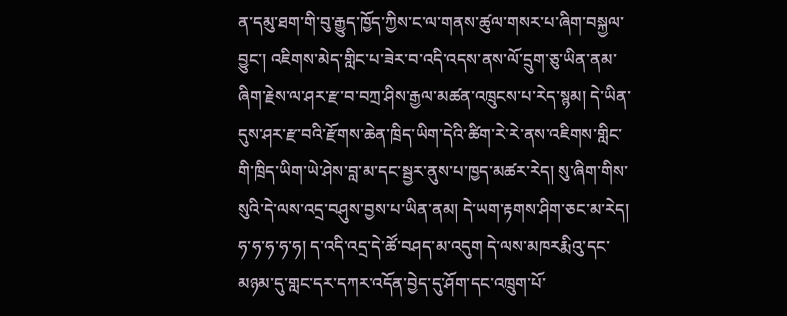ན་དམུ་ཐག་གི་བུ་རྒྱུད་ཁྱོད་ཀྱིས་ང་ལ་གནས་ཚུལ་གསར་པ་ཞིག་བསྐྱལ་བྱུང་། འཇིགས་མེད་གླིང་པ་ཟེར་བ་འདི་འདས་ནས་ལོ་དྲུག་ཅུ་ཡིན་ནམ་ཞིག་རྗེས་ལ་ཤར་རྫ་བ་བཀྲ་ཤིས་རྒྱལ་མཚན་འཁྲུངས་པ་རེད་སྙམ། དེ་ཡིན་དུས་ཤར་རྫ་བའི་རྫོགས་ཆེན་ཁྲིད་ཡིག་དེའི་ཚིག་རེ་རེ་ནས་འཇིགས་གླིང་གི་ཁྲིད་ཡིག་ཡེ་ཤེས་བླ་མ་དང་སྦྱར་ནུས་པ་ཁྱད་མཚར་རེད། སུ་ཞིག་གིས་སུའི་དེ་ལས་འདྲ་བཤུས་བྱས་པ་ཡིན་ནམ། དེ་ཡག་རྟགས་ཤིག་ཅང་མ་རེད། ཧ་ཧ་ཧ་ཧ་ཧ། ད་འདི་འདྲ་དེ་ཚོ་བཤད་མ་འདུག དེ་ལས་མཁརརྨིའུ་དང་མཉམ་དུ་གླང་དར་དཀར་འདོན་བྱེད་དུ་ཤོག་དང་འཁྲུག་པོ་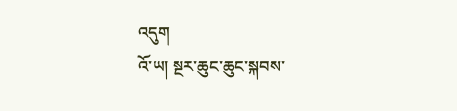འདུག
འོ་ཡ། སྔར་ཆུང་ཆུང་སྐབས་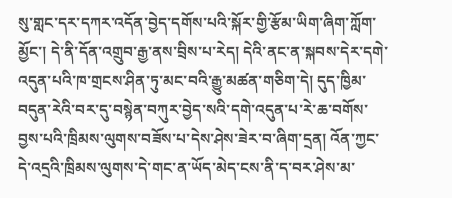སུ་གླང་དར་དཀར་འདོན་བྱེད་དགོས་པའི་སྐོར་གྱི་རྩོམ་ཡིག་ཞིག་ཀློག་མྱོང་། དེ་ནི་དོན་འགྲུབ་རྒྱ་ནས་བྲིས་པ་རེད། དེའི་ནང་ན་སྐབས་དེར་དགེ་འདུན་པའི་ཁ་གྲངས་ཤིན་ཏུ་མང་བའི་རྒྱུ་མཚན་གཅིག་དེ། དུད་ཁྱིམ་བདུན་རེའི་བར་དུ་བསྙེན་བཀུར་བྱེད་སའི་དགེ་འདུན་པ་རེ་ཆ་བགོས་བྱས་པའི་ཁྲིམས་ལུགས་བཟོས་པ་དེས་ཤེས་ཟེར་བ་ཞིག་དྲན། འོན་ཀྱང་དེ་འདྲའི་ཁྲིམས་ལུགས་དེ་གང་ན་ཡོད་མེད་ངས་ནི་ད་བར་ཤེས་མ་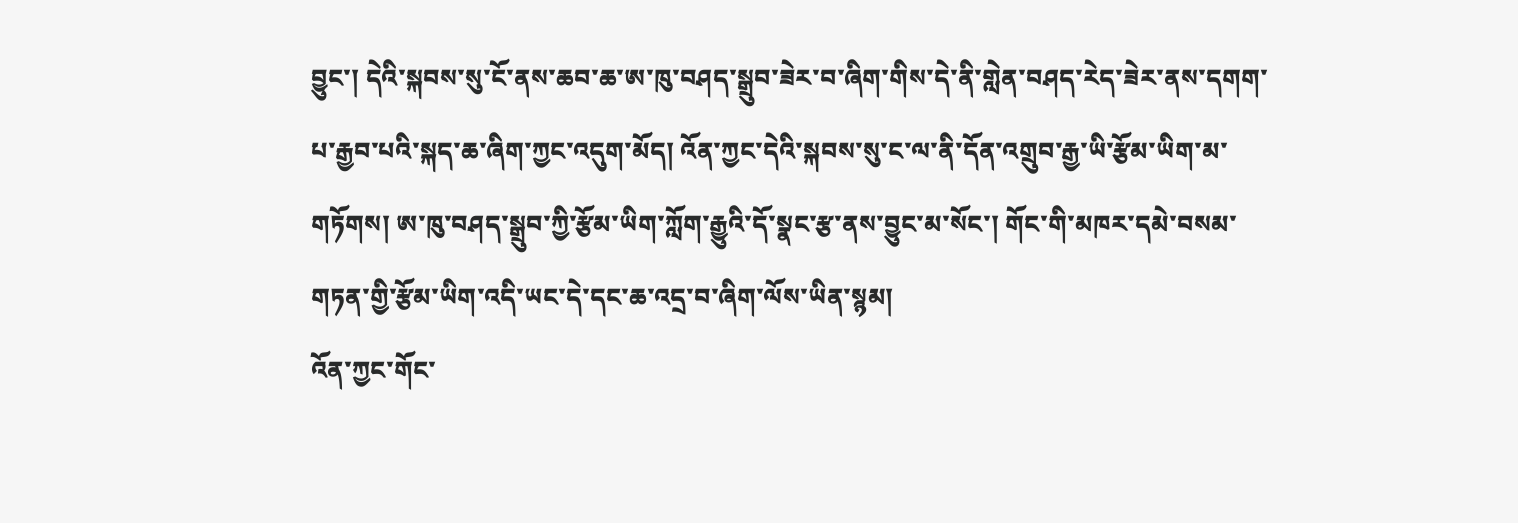བྱུང་། དེའི་སྐབས་སུ་ངོ་ནས་ཆབ་ཆ་ཨ་ཁུ་བཤད་སྒྲུབ་ཟེར་བ་ཞིག་གིས་དེ་ནི་གླེན་བཤད་རེད་ཟེར་ནས་དགག་པ་རྒྱབ་པའི་སྐད་ཆ་ཞིག་ཀྱང་འདུག་མོད། འོན་ཀྱང་དེའི་སྐབས་སུ་ང་ལ་ནི་དོན་འགྲུབ་རྒྱ་ཡི་རྩོམ་ཡིག་མ་གཏོགས། ཨ་ཁུ་བཤད་སྒྲུབ་ཀྱི་རྩོམ་ཡིག་ཀློག་རྒྱུའི་དོ་སྣང་རྩ་ནས་བྱུང་མ་སོང་། གོང་གི་མཁར་དམེ་བསམ་གཏན་གྱི་རྩོམ་ཡིག་འདི་ཡང་དེ་དང་ཆ་འདྲ་བ་ཞིག་ལོས་ཡིན་སྙམ།
འོན་ཀྱང་གོང་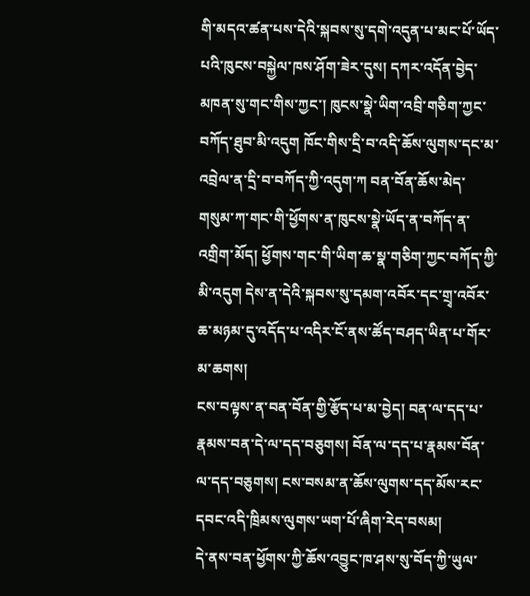གི་མདའ་ཚན་པས་དེའི་སྐབས་སུ་དགེ་འདུན་པ་མང་པོ་ཡོད་པའི་ཁུངས་བསྐྱེལ་ཁས་ཤོག་ཟེར་དུས། དཀར་འདོན་བྱེད་མཁན་སུ་གང་གིས་ཀྱང་། ཁུངས་སྣེ་ཡིག་འབྲི་གཅིག་ཀྱང་བཀོད་ཐུབ་མི་འདུག ཁོང་གིས་དྲི་བ་འདི་ཆོས་ལུགས་དང་མ་འབྲེལ་ན་དྲི་བ་བཀོད་ཀྱི་འདུག་ཀ བན་བོན་ཆོས་མེད་གསུམ་ཀ་གང་གི་ཕྱོགས་ན་ཁུངས་སྣེ་ཡོད་ན་བཀོད་ན་འགྲིག་མོད། ཕྱོགས་གང་གི་ཡིག་ཆ་སྣ་གཅིག་ཀྱང་བཀོད་ཀྱི་མི་འདུག དེས་ན་དེའི་སྐབས་སུ་དམག་འབོར་དང་གྲྭ་འབོར་ཆ་མཉམ་དུ་འདོད་པ་འདིར་ངོ་ནས་ཚོད་བཤད་ཡིན་པ་གོར་མ་ཆགས།
ངས་བལྟས་ན་བན་བོན་གྱི་རྩོད་པ་མ་བྱེད། བན་ལ་དད་པ་རྣམས་བན་དེ་ལ་དད་བཅུགས། བོན་ལ་དད་པ་རྣམས་བོན་ལ་དད་བཅུགས། ངས་བསམ་ན་ཆོས་ལུགས་དད་མོས་རང་དབང་འདི་ཁྲིམས་ལུགས་ཡག་པོ་ཞིག་རེད་བསམ།
དེ་ནས་བན་ཕྱོགས་ཀྱི་ཆོས་འབྱུང་ཁ་ཤས་སུ་བོད་ཀྱི་ཡུལ་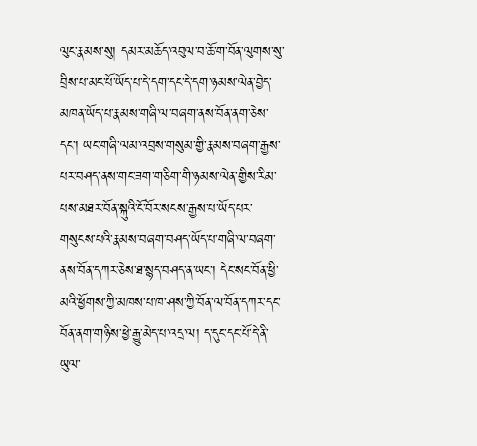ལུང་རྣམས་སུ། དམར་མཆོད་འབུལ་བ་ཆོ་ག་བོན་ལུགས་སུ་བྲིས་པ་མང་པོ་ཡོད་པ་དེ་དག་དང་དེ་དག་ཉམས་ལེན་བྱེད་མཁན་ཡོད་པ་རྣམས་གཞི་ལ་བཞག་ནས་བོན་ནག་ཅེས་དང་། ཡང་གཞི་ལམ་འབྲས་གསུམ་གྱི་རྣམས་བཞག་རྒྱས་པར་བཤད་ནས་གང་ཟག་གཅིག་གི་ཉམས་ལེན་གྱིས་རིམ་པས་མཐར་བོན་སྐུའི་ངོ་བོར་སངས་རྒྱས་པ་ཡོད་པར་གསུངས་པའི་རྣམས་བཞག་བཤད་ཡོད་པ་གཞི་ལ་བཞག་ནས་བོན་དཀར་ཅེས་ཐ་སྙད་བཤད་ན་ཡང་། དེང་སང་བོན་ཕྱི་མའི་ཕྱོགས་ཀྱི་མཁས་པ་ཁ་ཤས་ཀྱི་བོན་ལ་བོན་དཀར་དང་བོན་ནག་གཉིས་ཕྱེ་རྒྱུ་མེད་པ་འདྲ་ལ། ད་དུང་དང་པོ་དེ་ནི་ཡུལ་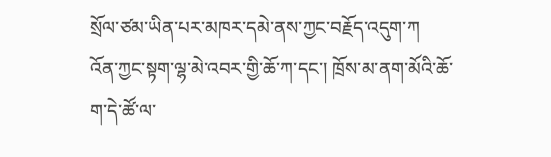སྲོལ་ཙམ་ཡིན་པར་མཁར་དམེ་ནས་ཀྱང་བརྗོད་འདུག་ཀ
འོན་ཀྱང་སྟག་ལྷ་མེ་འབར་གྱི་ཆོ་ཀ་དང་། ཁྲོས་མ་ནག་མོའི་ཆོ་ག་དེ་ཚོ་ལ་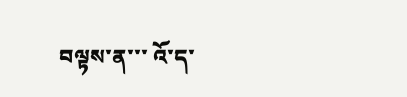བལྟས་ན་་་ འོ་ད་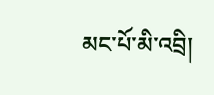མང་པོ་མི་འབྲི།